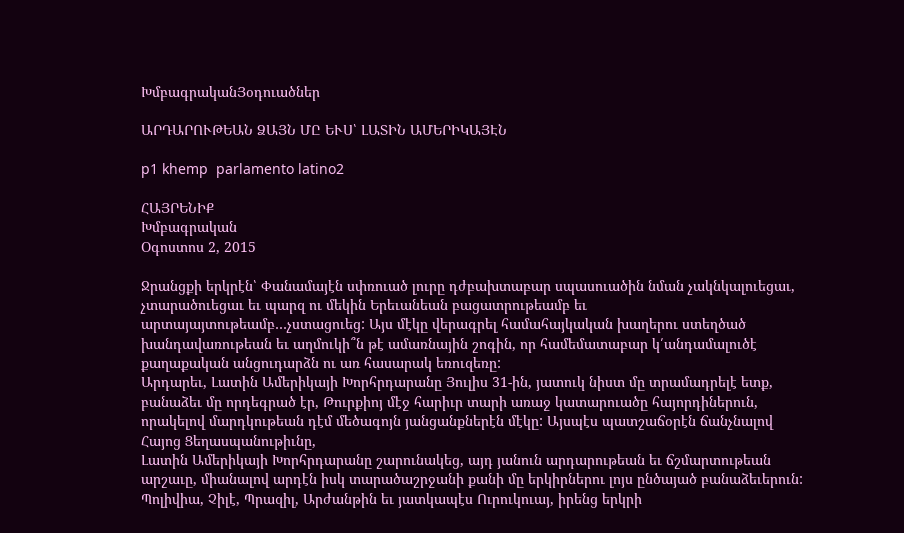ԽմբագրականՅօդուածներ

ԱՐԴԱՐՈՒԹԵԱՆ ՁԱՅՆ ՄԸ ԵՒՍ՝ ԼԱՏԻՆ ԱՄԵՐԻԿԱՅԷՆ

p1 khemp  parlamento latino2

ՀԱՅՐԵՆԻՔ
Խմբագրական
Օգոստոս 2, 2015

Ջրանցքի երկրէն՝ Փանամայէն սփռուած լուրը դժբախտաբար սպասուածին նման չակնկալուեցաւ, չտարածուեցաւ եւ պարզ ու մեկին Երեւանեան բացատրութեամբ եւ արտայայտութեամբ…չստացուեց: Այս մէկը վերագրել համահայկական խաղերու ստեղծած խանդավառութեան եւ աղմուկի՞ն թէ ամառնային շոգին, որ համեմատաբար կ՛անդամալուծէ քաղաքական անցուդարձն ու առ հասարակ եռուզեռը:
Արդարեւ, Լատին Ամերիկայի Խորհրդարանը Յուլիս 31-ին, յատուկ նիստ մը տրամադրելէ ետք, բանաձեւ մը որդեգրած էր, Թուրքիոյ մէջ հարիւր տարի առաջ կատարուածը հայորդիներուն, որակելով մարդկութեան դէմ մեծագոյն յանցանքներէն մէկը: Այսպէս պատշաճօրէն ճանչնալով Հայոց Ցեղասպանութիւնը,
Լատին Ամերիկայի Խորհրդարանը շարունակեց, այդ յանուն արդարութեան եւ ճշմարտութեան արշաւը, միանալով արդէն իսկ տարածաշրջանի քանի մը երկիրներու լոյս ընծայած բանաձեւերուն:
Պոլիվիա, Չիլէ, Պրազիլ, Արժանթին եւ յատկապէս Ուրուկուայ, իրենց երկրի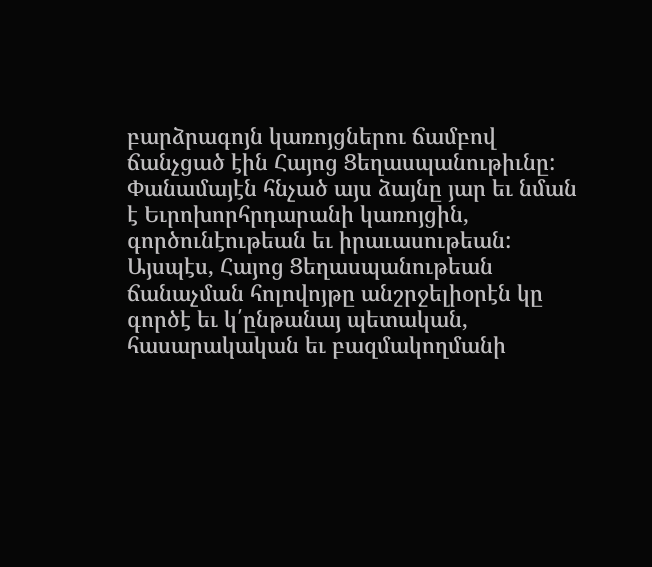բարձրագոյն կառոյցներու ճամբով ճանչցած էին Հայոց Ցեղասպանութիւնը:
Փանամայէն հնչած այս ձայնը յար եւ նման է Եւրոխորհրդարանի կառոյցին, գործունէութեան եւ իրաւասութեան:
Այսպէս, Հայոց Ցեղասպանութեան ճանաչման հոլովոյթը անշրջելիօրէն կը գործէ եւ կ՛ընթանայ պետական, հասարակական եւ բազմակողմանի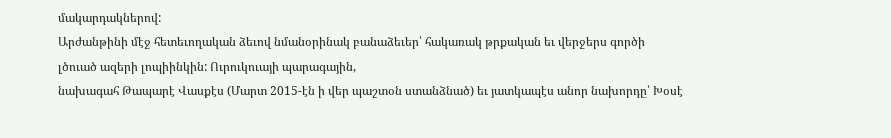մակարդակներով:
Արժանթինի մէջ հետեւողական ձեւով նմանօրինակ բանաձեւեր՝ հակառակ թրքական եւ վերջերս գործի լծուած ազերի լոպիինկին: Ուրուկուայի պարագային,
նախագահ Թապարէ Վասքէս (Մարտ 2015-էն ի վեր պաշտօն ստանձնած) եւ յատկապէս անոր նախորդը՝ Խօսէ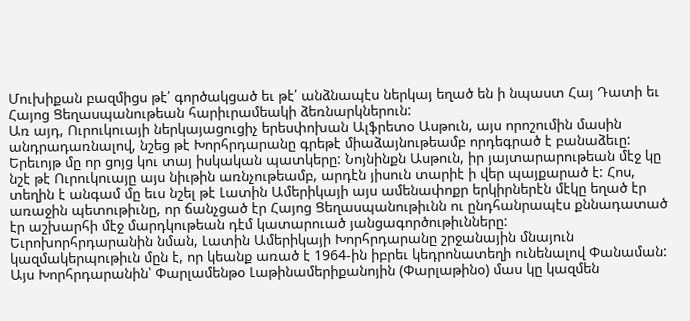Մուխիքան բազմիցս թէ՛ գործակցած եւ թէ՛ անձնապէս ներկայ եղած են ի նպաստ Հայ Դատի եւ Հայոց Ցեղասպանութեան հարիւրամեակի ձեռնարկներուն:
Առ այդ, Ուրուկուայի ներկայացուցիչ երեսփոխան Ալֆրետօ Ասթուն, այս որոշումին մասին անդրադառնալով, նշեց թէ Խորհրդարանը գրեթէ միաձայնութեամբ որդեգրած է բանաձեւը: Երեւոյթ մը որ ցոյց կու տայ իսկական պատկերը: Նոյնինքն Ասթուն, իր յայտարարութեան մէջ կը նշէ թէ Ուրուկուայը այս նիւթին առնչութեամբ, արդէն յիսուն տարիէ ի վեր պայքարած է: Հոս, տեղին է անգամ մը եւս նշել թէ Լատին Ամերիկայի այս ամենափոքր երկիրներէն մէկը եղած էր առաջին պետութիւնը, որ ճանչցած էր Հայոց Ցեղասպանութիւնն ու ընդհանրապէս քննադատած էր աշխարհի մէջ մարդկութեան դէմ կատարուած յանցագործութիւնները:
Եւրոխորհրդարանին նման, Լատին Ամերիկայի Խորհրդարանը շրջանային մնայուն կազմակերպութիւն մըն է, որ կեանք առած է 1964-ին իբրեւ կեդրոնատեղի ունենալով Փանաման: Այս Խորհրդարանին՝ Փարլամենթօ Լաթինամերիքանոյին (Փարլաթինօ) մաս կը կազմեն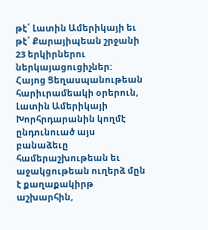թէ՛ Լատին Ամերիկայի եւ թէ՛ Քարայիպեան շրջանի 23 երկիրներու ներկայացուցիչներ:
Հայոց Ցեղասպանութեան հարիւրամեակի օրերուն, Լատին Ամերիկայի Խորհրդարանին կողմէ ընդունուած այս բանաձեւը համերաշխութեան եւ աջակցութեան ուղերձ մըն է քաղաքակիրթ աշխարհին,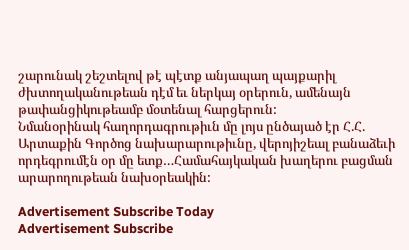շարունակ շեշտելով թէ պէտք անյապաղ պայքարիլ ժխտողականութեան դէմ եւ ներկայ օրերուն, ամենայն թափանցիկութեամբ մօտենալ հարցերուն:
Նմանօրինակ հաղորդագրութիւն մը լոյս ընծայած էր Հ.Հ. Արտաքին Գործոց նախարարութիւնը, վերոյիշեալ բանաձեւի որդեգրումէն օր մը ետք…Համահայկական խաղերու բացման արարողութեան նախօրեակին:

Advertisement Subscribe Today
Advertisement Subscribe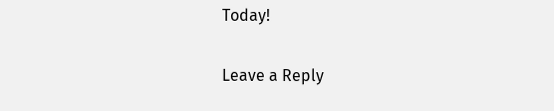Today!

Leave a Reply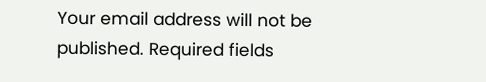Your email address will not be published. Required fields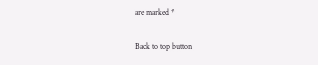are marked *

Back to top button